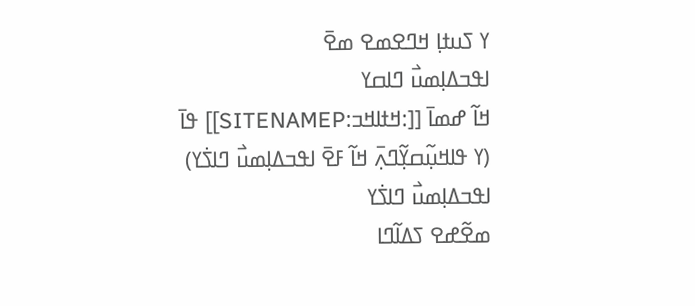ߌ ߖߎߙߊ߲ ߞߣߐߘߐ ߘߐ߫
ߊߟߏߡߊ߲ߘߎ߯ ߣߊߛߌ
ߞߊ߬ ߝߘߊ߫ [[:ߞߙߊߞߏ:SITENAMEP]] ߟߊ߫
(ߌ ߟߊߞߎ߲߬ߛߌ߲߬ߣߍ߲߫ ߞߊ߬ ߓߐ߫ ߊߟߏߡߊ߲ߘߎ߯ ߣߊߖ߭ߌ)
ߊߟߏߡߊ߲ߘߎ߯ ߣߊߖ߭ߌ
ߘߐ߬ߝߐ ߖߡߊ߬ߣߊ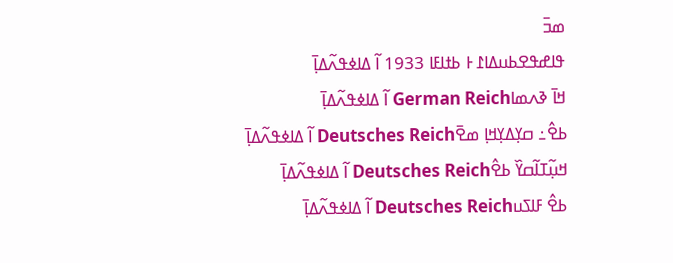ߘߏ߫
ߟߊߝߟߐߕߎߡߊ߁߅ ߕߙߊߓߊ 1933 ߊ߬ ߡߊߦߟߍ߬ߡߊ߲߫
ߞߊ߫ ߢߍߘߊGerman Reich ߊ߬ ߡߊߦߟߍ߬ߡߊ߲߫
ߕߐ߮߸ ߛߌ߲ߡߌ߲ߞߊ߲ ߘߐ߫Deutsches Reich ߊ߬ ߡߊߦߟߍ߬ߡߊ߲߫
ߞߎ߲߬ߠߊ߬ߛߌ߰ ߕߐ߮Deutsches Reich ߊ߬ ߡߊߦߟߍ߬ߡߊ߲߫
ߕߐ߮ ߓߊߖߎDeutsches Reich ߊ߬ ߡߊߦߟߍ߬ߡߊ߲߫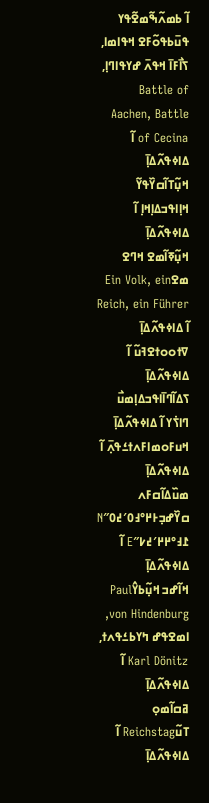ߊ߬ ߕߘߍ߬ߒ߬ߘߐ߬ߟߌ ߟߎ߫ߕߟߋ߬ߓߐ ߞߟߊߘߊ, ߖߊ߯ߓߊ߫ ߞߟߍ߫ ߝߌߟߊߣߊ߲, Battle of Aachen, Battle of Cecina ߊ߬ ߡߊߦߟߍ߬ߡߊ߲߫
ߞߎ߲߬ߠߊ߬ߛߌ߰ߟߌ߬ ߞߊ߲ߊߟߏߡߊ߲ߞߊ߲ ߊ߬ ߡߊߦߟߍ߬ߡߊ߲߫
ߞߎ߲߬ߧߊ߬ߘߐ ߞߣߐ ߘߐEin Volk, ein Reich, ein Führer ߊ߬ ߡߊߦߟߍ߬ߡߊ߲߫
ߜߙߋߋߙߐߔߎ߬ ߊ߬ ߡߊߦߟߍ߬ߡߊ߲߫
ߖߡߊ߬ߣߊ߫ߊߟߏߡߊ߲ߘߎ߯ ߣߊߖ߭ߌ ߊ߬ ߡߊߦߟߍ߬ߡߊ߲߫
ߞߎߓߋߘߊߓߍߙߑߟߍ߲߫ ߊ߬ ߡߊߦߟߍ߬ߡߊ߲߫
ߘߎ߰ߡߊ߬ߛߓߍ ߛߌ߰ߝߏ߲߅߂°߃߀′߄߀″N ߁߃°߂߂′߄߇″E ߊ߬ ߡߊߦߟߍ߬ߡߊ߲߫
ߞߊ߬ߝߏ ߞߎ߲߬ߕߌ߮Paul von Hindenburg, ߊߘߐߟߝ ߤߌߕߑߟߍߙ, Karl Dönitz ߊ߬ ߡߊߦߟߍ߬ߡߊ߲߫
ߥߛߊ߬ߘߋ߲ ߠߎ߬Reichstag ߊ߬ ߡߊߦߟߍ߬ߡߊ߲߫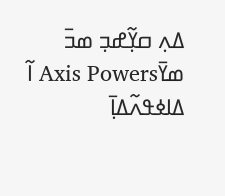ߡߍ߲ ߛߌ߲߬ߝߏ߲ ߘߏ߫ ߘߌ߫Axis Powers ߊ߬ ߡߊߦߟߍ߬ߡߊ߲߫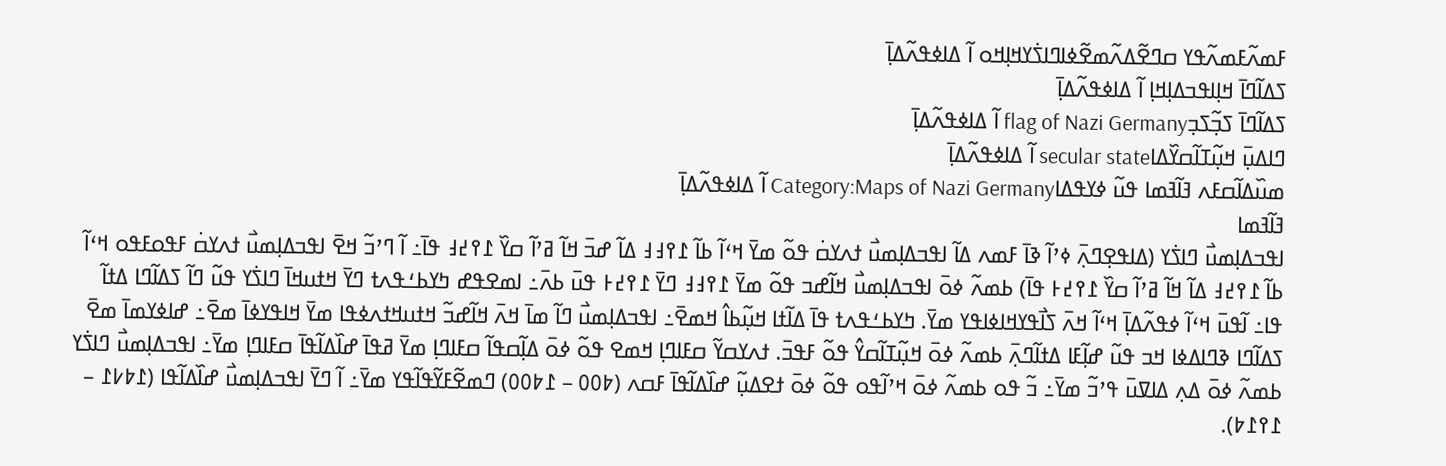ߓߘߍ߬ߓߘߍ߬ߟߌ ߛߣߐ߬ߡߍ߬ߘߐ߬ߦߊߣߊߖ߭ߌߞߊ߲ߞߋ ߊ߬ ߡߊߦߟߍ߬ߡߊ߲߫
ߖߡߊ߬ߣߊ߫ ߞߊ߲ߊߟߏߡߊ߲ߞߊ߲ ߊ߬ ߡߊߦߟߍ߬ߡߊ߲߫
ߖߡߊ߬ߣߊ߫ ߖߏ߲߬ߖߏ߲flag of Nazi Germany ߊ߬ ߡߊߦߟߍ߬ߡߊ߲߫
ߣߊߡߎ߲߫ ߞߎ߲߬ߠߊ߬ߛߌ߰ߡߊsecular state ߊ߬ ߡߊߦߟߍ߬ߡߊ߲߫
ߘߎ߰ߡߊ߬ߛߓߍ ߔߊ߬ߔߘߊ ߟߎ߬ ߦߌߟߡߊCategory:Maps of Nazi Germany ߊ߬ ߡߊߦߟߍ߬ߡߊ߲߫
ߔߊ߬ߔߘߊ
ߊߟߏߡߊ߲ߘߎ߯ ߣߊߖ߭ߌ (ߡߊߟߐ߲ߣߍ߲߫ ߦߴߊ߬ ߢߊ߫ ߓߘߍ ߡߊ߬ ߊߟߏߡߊ߲ߘߎ߯ ߙߍߌߛ߭ ߟߋ߬ ߘߌ߫ ߞߵߊ߬ ߕߊ߬ ߁߉߃߃ ߡߊ߬ ߝߏ߫ ߞߊ߬ ߥߴߊ߬ ߛߌ߰ ߁߉߄߃ ߟߊ߫߸ ߊ߬ ߣߴߏ߬ ߞߐ߫ ߊߟߏߡߊ߲ߘߎ߯ ߙߍߌߛ߭ ߓߟߋߓߟߋ ߞߵߊ߬ ߕߊ߬ ߁߉߄߃ ߡߊ߬ ߞߊ߬ ߥߴߊ߬ ߛߌ߰ ߁߉߄߅ ߟߊ߫) ߕߘߍ߬ ߦߋ߫ ߊߟߏߡߊ߲ߘߎ߯ ߞߊ߬ߝߏ ߟߋ߬ ߘߌ߫ ߁߉߃߃ ߣߌ߫ ߁߉߄߅ ߟߎ߫ ߕߍ߫߸ ߊߘߐߟߝ ߤߌߕߑߟߍߙ ߣߌ߫ ߞߙߎߞߊ߫ ߣߊߖ߭ߌ ߟߎ߬ ߣߊ߬ ߖߡߊ߬ߣߊ ߡߙߊ߬ ߟߊ߸ ߊ߬ߟߎ߫ ߞߵߊ߬ ߦߟߍ߬ߡߊ߲߫ ߞߵߊ߬ ߞߍ߫ ߖߊ߯ߟߌߞߊߦߊߟߌ ߘߌ߫. ߤߌߕߑߟߍߙ ߟߊ߫ ߡߊ߬ߙߊ ߞߎ߲߬ߕߊ߮ ߞߘߐ߫߸ ߊߟߏߡߊ߲ߘߎ߯ ߣߊ߬ ߘߊ߫ ߞߍ߫ ߞߊ߬ߝߏ߬ ߞߙߎߞߙߍߦߟߊ ߘߌ߫ ߞߊߟߌߦߊ߫ ߘߐ߫߸ ߝߊߦߌߘߊ߫ ߘߐ߫ ߖߡߊ߬ߣߊ ߢߣߊߡߦߊ ߞߏ ߟߎ߬ ߝߊ߲߬ߓߊ ߡߙߊ߬ߣߍ߲߫ ߕߘߍ߬ ߦߋ߫ ߞߎ߲߬ߠߊ߬ߛߌ߮ ߟߋ߬ ߓߟߏ߫. ߙߍߌߛߌ߬ ߛߓߊߣߊ߲ ߞߘߐ ߟߋ߬ ߦߋ߫ ߡߊ߲߬ߛߟߊ߬ ߛߓߊߣߊ߲ ߘߌ߫ ߥߟߊ߫ ߝߊ߰ߡߊ߬ߟߊ߫ ߛߓߊߣߊ߲ ߘߌ߫߸ ߊߟߏߡߊ߲ߘߎ߯ ߣߊߖ߭ߌ ߕߘߍ߬ ߦߋ߫ ߡߍ߲ ߡߊߜߎ߫ ߟߴߏ߬ ߘߌ߫߸ ߏ߬ ߟߋ ߕߘߍ߬ ߦߋ߫ ߞߴߊ߬ߟߋ ߟߋ߬ ߦߋ߫ ߙߐߡߎ߲߬ ߝߊ߰ߡߊ߬ߟߊ߫ ߓߛߍ (߈߀߀ – ߁߈߀߀) ߣߘߐ߬ߓߌ߬ߟߊ߬ߟߌ ߘߌ߫߸ ߊ߬ ߣߌ߫ ߊߟߏߡߊ߲ߘߎ߯ ߝߊ߰ߡߊ߬ߟߊ (߁߈߇߁ – ߁߉߁߈).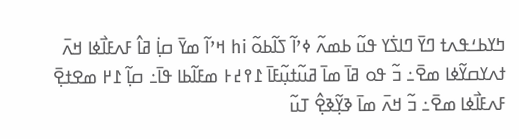ߤߌߕߑߟߍߙ ߣߌ߫ ߣߊߖ߭ߌ ߟߎ߬ ߕߘߍ߬ ߦߴߊ߬ ߖߊ߬ߕߋ߬ hi ߞߴߊ߬ ߘߌ߫ ߛߊ߲߭ ߥߊ߮ ߓߍߓߊ߯ߦߊ ߞߍ߫ ߙߍߌߛߌ߬ߦߊ ߘߐ߫߸ ߏ߬ ߟߋ ߥߊ߫ ߘߊ߫ ߥߎ߬ߙߎ߲߬ߓߊ߫ ߁߉߄߅ ߘߓߊ߬ߕߊ ߟߊ߫߸ ߛߊ߲߬ ߁߂ ߘߐߙߐ߲߫ ߓߍߓߊ߯ߦߊ ߘߐ߫߸ ߏ߬ ߞߍ߫ ߘߊ߫ ߢߌ߲߬ߢߐ߲߮ ߠߎ߬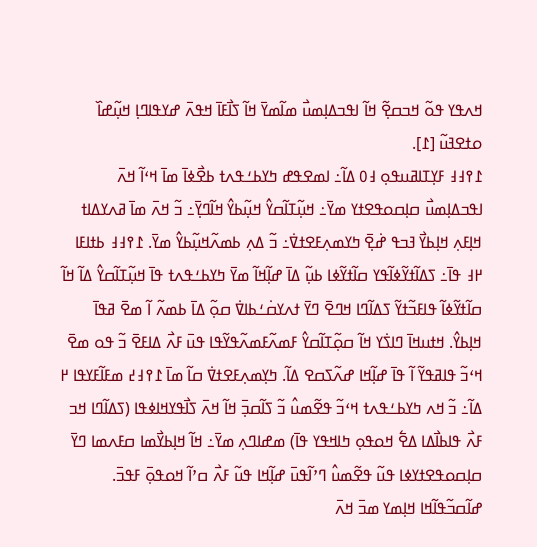ߞߍߟߌ ߟߋ߬ ߞߏߛߐ߲߬ ߞߊ߬ ߊߟߏߡߊ߲ߘߎ߯ ߘߊ߬ߘߌ߫ ߞߊ߬ ߖߊ߯ߓߊ߫ ߞߟߍ߫ ߝߌߟߊߣߊ߲ ߞߎ߲߬ߝߊ߰ ߋߙߐߔߎ߬ [߁].
߁߉߃߃ ߓߌ߲ߠߊߥߎߟߋ߲ ߃߀ ߡߊ߬߸ ߊߘߐߟߝ ߤߌߕߑߟߍߙ ߕߐ߯ߦߊ߫ ߘߊ߫ ߞߵߊ߬ ߞߍ߫ ߊߟߏߡߊ߲ߘߎ߯ ߛߊ߲ߛߋߟߐߙߌ ߘߌ߫߸ ߞߎ߲߬ߠߊ߬ߛߌ߮ ߞߎ߲߬ߕߌ߮ ߞߊ߬ߣߌ߲߫߸ ߏ߬ ߞߍ߫ ߘߊ߫ ߥߍߌߡߊߙ ߞߊ߲ߓߍ߲ ߞߊ߲ߕߌ߯ ߔߏߟ ߝ߭ߐ߲߫ ߤߌߘߍ߲ߓߐߙߜ߭߸ ߏ߬ ߡߍ߲ ߕߘߍ߬ߞߎ߲߬ߕߌ߮ ߘߌ߫. ߁߉߃߃ ߕߙߊߓߊ ߂߃ ߟߊ߫߸ ߖߡߊ߬ߙߌ߬ߦߊ߬ߟߌ ߛߊ߬ߙߌ߬ߦߊ ߕߎ߲߬ ߡߊ߫ ߝߊ߲߬ߞߊ߬ ߘߌ߫ ߤߌߕߑߟߍߙ ߟߊ߫ ߞߎ߲߬ߠߊ߬ߛߌ߮ ߡߊ߬ ߞߊ߬ ߛߊ߬ߙߌ߬ߦߊ߬ ߟߊߓߏ߬ߙߌ߬ ߖߡߊ߬ߣߊ ߞߣߐ߫ ߣߌ߫ ߙߍߌߛ߭ߑߕߊߜ߭ ߛߋ߲߬ ߡߊ߫ ߕߘߍ߬ ߊ߬ ߘߐ߫ ߥߟߊ߫ ߞߊ߲ߕߌ߮. ߞߙߎߞߊ߫ ߣߊߖ߭ߌ ߞߊ߬ ߛߋ߲߬ߠߊ߬ߛߌ߮ ߓߘߍ߬ߓߘߍ߬ߟߌ߬ߟߊ ߟߎ߫ ߓߍ߯ ߡߊߓߐ߫ ߏ߬ ߟߋ ߘߐ߫ ߞߵߏ߬ ߟߊߥߟߌ߬ ߊ߬ ߟߊ߫ ߝߊ߲߬ߞߊ ߝߍ߬ߖߛߐ ߡߊ߬. ߤߌ߲ߘߍ߲ߓߐߙߜ߭ ߛߊ߬ ߘߊ߫ ߁߉߃߄ ߘߓߊ߬ߓߌߟߊ ߂ ߡߊ߬߸ ߏ߬ ߞߍ ߤߌߕߑߟߍߙ ߞߵߏ߬ ߟߐ߬ߘߎ߮ ߏ߬ ߖߊ߬ߛߏ߲߫ ߞߊ߬ ߞߍ߫ ߖߊ߯ߟߌߞߊߦߟߊ (ߖߡߊ߬ߣߊ ߞߏ ߓߍ߯ ߟߊߕߊ߯ߡߊ ߡߐ߱ ߞߋߟߋ߲ ߤߊߞߟߌ ߟߊ߫) ߘߝߊߣߍ߲ ߘߌ߫߸ ߞߊ߬ ߞߊ߲ߕߌ߯ߘߊ ߛߓߍߘߊ ߣߌ߫ ߛߊ߲ߛߋߟߐߙߌߦߊ ߟߎ߬ ߟߐ߬ߘߎ߮ ߣߴߊ߬ߟߎ߫ ߝߊ߲߬ߞߊ ߟߎ߬ ߓߍ߯ ߛߴߊ߬ ߞߋߟߋ߲߫ ߓߟߏ߫. ߝߊ߬ߛߏ߬ߟߊ߬ߞߊ ߞߊ߲ߘߌ ߘߏ߫ ߞߍ߫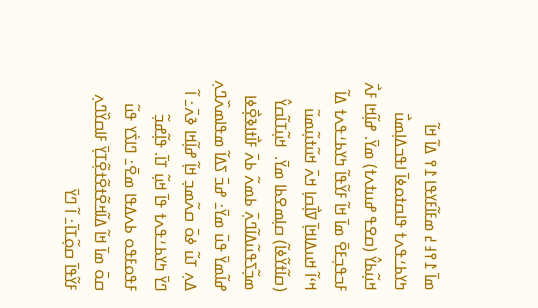ߘߊ߫ ߁߉߃߄ ߘߓߊ߬ߓߌߟߊ ߁߉ ߡߊ߬ ߞߊ߬ ߤߌߕߑߟߍߙ ߟߊߛߙߋߦߊ߫ ߊߟߏߡߊ߲ߘߎ߯ ߞߎ߲߬ߕߌ߮ (ߛߐߟ ߝߎߙߍߙ) ߘߌ߫. ߝߊ߲߬ߞߊ ߓߍ߯ ߓߏߟߏ߲ߓߐ߫ ߘߊ߫ ߞߊ߬ ߓߌ߬ߟߊ߬ ߤߌߕߑߟߍߙ ߡߊ߬ ߞߵߊ߬ ߞߎߡߊߞߊ߲߫ ߜߊ߲߯ߛߊ߲ ߞߍ߫ ߞߎ߬ߙߎ߲߬ߘߎ߬ (ߛߊ߬ߙߌ߬ߦߊ߬) ߛߊ߲ߘߐߕߊ ߘߌ߫.  ߞߎ߲߬ߠߊ߬ߛߌ߮ ߘߏ߲߬ߖߟߎ߬ߡߊ߬ߣߍ߲߫ ߕߘߍ߬ ߕߍ߫ ߓߊ߯ߙߊߢߐ߲߯ߦߊ ߝߊ߬ߘߌ߫ ߟߎ߫ ߘߌ߫߸ ߝߏ߫ ߖߡߊ߬ ߘߟߊߘߍ߰ߣߍ߲ ߡߍ߲ ߠߎ߬ ߦߋ߫ ߛߍ߬ߘߏ߲ ߞߊ߲߬ ߝߊ߲߬ߞߊ ߢߍ߫߸ ߊ߬ ߣߌ߫ ߤߌߕߑߟߍߙ ߟߊ߫ ߞߎ߲߬ ߠߊ߫. ߟߊ߲߬ߝߏ߲߬ ߓߟߋߓߟߋ ߕߍߡߟߊ ߘߐ߫߸ ߣߊߖ߭ߌ ߟߎ߬ ߛߋ߫ ߘߊ߫ ߞߊ߬ ߡߊ߬ߞߐ߬ߙߐ߬ߙߐ߲߬ߠߌ߲߫ ߓߊߛߌ߰ߣߍ߲ ߓߌ߬ߟߊ߫ ߛߋ߲߬ߠߊ߫߸ ߊ߬ ߣߌ߫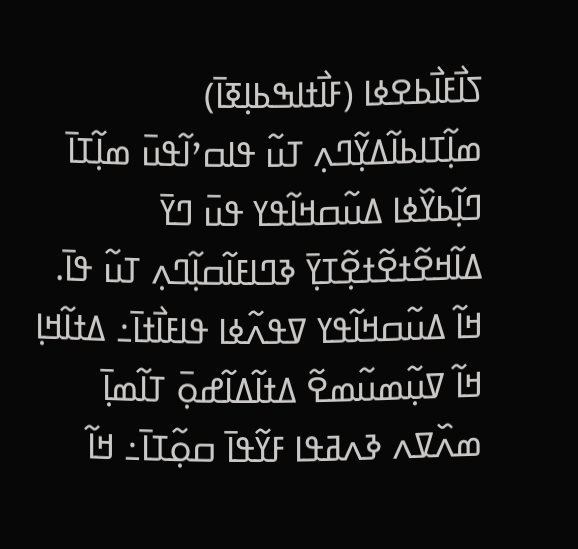ߖߊ߯ߓߊ߯ߕߐߦߊ (ߓߊ߯ߙߊߒߕߊ߲ߧߊ߫) ߘߊ߲߬ߠߊߕߊ߬ߡߌ߲߬ߣߍ߲ ߠߎ߬ ߟߊߛߴߊ߬ߟߎ߫ ߘߊ߲߬ߠߊ߫ ߣߊ߲߬ߕߌ߰ߦߊ ߡߎ߬ߛߞߊ߬ߟߌ ߟߎ߫ ߣߌ߫ ߡߊ߬ߞߐ߬ߙߐ߬ߙߐ߲߬ߠߌ߲߫ ߢߣߊߓߊ߬ߛߊ߲߬ߣߍ߲ ߠߎ߬ ߟߊ߫. ߞߊ߬ ߡߎ߬ߛߞߊ߬ߟߌ ߜߟߍ߬ߦߊ ߟߊߓߊ߯ߙߊ߫߸ ߡߙߊ߬ߞߊ߲ ߞߊ߬ ߜߎ߲߬ߘߎ߬ߘߐ߬ ߡߙߊ߬ߡߊ߬ߝߋ߲߫ ߠߊ߬ߘߊ߲߫ ߘߍ߰ߜߍ ߢߍߥߟߊ ߓߌ߬ߟߊ߫ ߛߋ߲߬ߠߊ߫߸ ߞߊ߬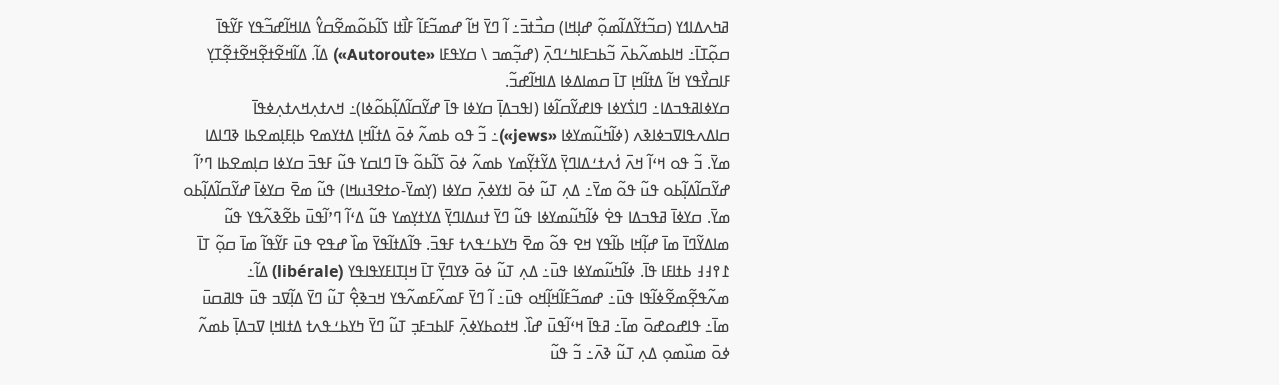ߥߤߍߡߊߗߌ (ߛߏ߬ߙߌ߬ߡߊ߬ߘߋ߲߬ ߝߊ߲ߞߊ) ߛߏ߯ߙߏ߫߸ ߊ߬ ߣߌ߫ ߞߊ߬ ߝߘߏ߬ߓߊ߬ ߓߊ߯ߙߊ ߖߊ߬ߕߋ߬ߘߐ߬ߛߌ߮ ߡߊߞߊ߬ߝߏ߬ߟߌ ߓߌ߬ߟߊ߫ ߛߋ߲߬ߠߊ߫߸ ߞߊߕߘߍ߬ߕߍ߫ ߏ߬ߕߏߓߊߤߑߣߍ߲߫ (ߝߏ߲߬ߘߏ \ ߛߌߟߓߊ «Autoroute») ߡߊ߬. ߡߊ߬ߞߐ߬ߙߐ߲߬ߞߐ߬ߙߐ߲߬ߠߌ߲ ߓߊߛߌ߯ߟߌ ߞߊ߬ ߡߙߊ߬ߞߊ߲ ߠߊ߫ ߛߘߊߡߦߊ ߡߊߞߊ߬ߝߏ߬.
ߛߌߦߊߥߟߏߡߊ߸ ߣߊߖ߭ߌߦߊ ߟߊߝߌ߬ߛߊ߬ߦߊ (ߊߟߏߡߊ߲߫ ߛߌߦߊ ߟߊ߫ ߝߌ߬ߛߊ߬ߡߊ߲߬ߕߋ߬ߦߊ)߸ ߞߍߙߍ߲ߞߍߙߍ߲ߦߟߊ߫ ߛߊߡߍߟߊߜߏߦߊߢߍ (ߦߊ߬ߤߎ߬ߘߌߦߊ «jews»)߸ ߏ߬ ߟߋ ߕߘߍ߬ ߦߋ߫ ߡߙߊ߬ߞߊ߲ ߡߙߌߘߐ ߕߊ߲ߓߊ߲ߘߐߕߊ ߢߣߊߡߊ ߘߌ߫. ߏ߬ ߟߋ ߞߵߊ߬ ߞߍ߫ ߗ߭ߍߙߑߡߊߣߌ߲߫ ߡߌ߬ߙߌ߲߬ߘߌ ߕߘߍ߬ ߦߋ߫ ߖߊ߬ߕߋ߬ ߟߊ߫ ߣߊߛߌ ߟߎ߬ ߓߟߏ߫ ߛߌߦߊ ߛߊ߲ߘߐߕߊ ߣߴߊ߬ ߝߌ߬ߛߊ߬ߡߊ߲߬ߕߋ ߟߎ߬ ߟߋ߬ ߘߌ߫߸ ߡߍ߲ ߠߎ߬ ߦߋ߫ ߊߙߌߦߍ߲߫ ߛߌߦߊ (ߌ߲ߘߌ߫-ߋߙߐߔߎߞߊ) ߟߎ߬ ߘߐ߫ ߛߌߦߊ߫ ߝߌ߬ߛߊ߬ߡߊ߲߬ߕߋ ߘߌ߫. ߛߌߦߊ߫ ߥߟߏߡߊ ߟߐ߭ ߦߊ߬ߤߎ߬ߘߌߦߊ ߟߎ߬ ߣߌ߫ ߙߎߡߊߣߌ߲߫ ߡߌߙߌ߲ߘߌ ߟߎ߬ ߡߵߊ߬ ߣߴߊ߬ߟߎ߫ ߕߐ߬ߢߍ߬ߟߌ ߟߎ߬ ߘߊߡߌ߬ߣߊ߫ ߘߊ߫ ߝߊ߲߬ߞߊ ߕߊ߬ߟߌ ߞߐ ߟߋ߬ ߘߐ߫ ߤߌߕߑߟߍߙ ߓߟߏ߫. ߟߊ߬ߡߙߊ߬ߟߌ߫ ߘߊ߰ ߝߟߐ ߟߎ߫ ߓߌ߬ߟߊ߬ ߘߊ߫ ߛߋ߲߬ ߠߊ߫ ߁߉߃߃ ߕߙߊߓߊ ߟߊ߫. ߦߊ߬ߤߎ߬ߘߌߦߊ ߟߎ߫߸ ߡߍ߲ ߠߎ߬ ߦߋ߫ ߢߌߣߌ߲߫ ߠߊ߫ ߞߊ߲ߠߊߓߌߟߊߟߌ (libérale) ߡߊ߬߸ ߘߍ߬ߟߐ߲߬ߘߐ߬ߦߊ߬ߟߊ ߟߎ߫߸ ߝߘߏ߬ߓߊ߬ߞߊ߲߬ߞߋ ߟߎ߫߸ ߊ߬ ߣߌ߫ ߓߘߍ߬ߓߘߍ߬ߟߌ ߞߏߢߐ߲߮ ߠߎ߬ ߣߌ߫ ߡߊ߲߬ߜߏ ߟߎ߫ ߟߊߥߛߎ߫ ߘߊ߫߸ ߟߊߝߋߝߋ߫ ߘߊ߫߸ ߥߟߊ߫ ߞߵߊ߬ߟߎ߫ ߝߊ߰. ߞߙߋߕߌߦߍ߲߫ ߓߊߕߏߓߏ߲ ߠߎ߬ ߣߌ߫ ߤߌߕߑߟߍߙ ߡߙߊߞߊ߲ ߜߏߡߊ߲߫ ߕߘߍ߬ ߦߋ߫ ߘߎ߰ߘߋ߲ ߡߍ߲ ߠߎ߬ ߢߍ߫߸ ߏ߬ ߟߎ߬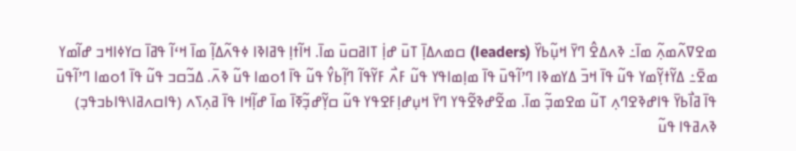ߘߐߜߍ߬ߘߍ߲߬ ߘߊ߫߸ ߢߍߡߐ߮ ߣߌ߫ ߞߎ߲߬ߕߌ߰ (leaders) ߛߘߍߡߊ߲߫ ߠߎ߫ ߝߊ߲߭ ߠߊߥߛߎ߫ ߘߊ߫. ߞߊ߬ߙߊ߲ ߟߥߊߢߊ ߦߟߍ߬ߡߊ߲߬ ߘߊ߫ ߞߵߊ߬ ߟߥߊ߫ ߛߌߦߊߞߏ ߝߊ߬ߘߌ ߘߐ߫߸ ߡߌ߬ߙߌ߲߬ߘߌ ߟߎ߬ ߟߊ߫ ߞߏ߫ ߡߌߘߢߊ ߣߴߊ߬ߟߎ߫ ߟߊ߫ ߘߊ߲ߘߊߟߌ ߟߎ߬ ߓߍ߯ ߓߌ߬ߟߊ߬ ߣߊ߲߬ߕߌ߮ ߟߎ߬ ߟߊ߫ ߗߋߘߊ ߟߎ߬ ߢߍ߫. ߡߏ߬ߛߏ ߟߎ߬ ߟߊ߫ ߗߋߘߊ ߣߴߊ߬ߟߎ߫ ߟߊ߫ ߥߊ߯ߕߌ߫ ߟߊߝߢߐߣߍ߲ ߠߎ߬ ߘߐߘߏ߲߬ ߘߊ߫. ߘߐ߬ߝߢߐ߬ߟߌ ߣߌ߫ ߞߎ߲ߝߊ߲ߓߐߟߌ ߟߎ߬ ߛߌ߲߬ߝߏ߲߬ߧߊ߫ ߘߊ߫ ߝߊ߲߬ߞߊ ߟߊ߫ ߥߍ߲ߖߍ (ߟߊߛߍߥߊ\ߟߊߕߏߟߏ߲) ߢߍߥߟߊ ߟߎ߬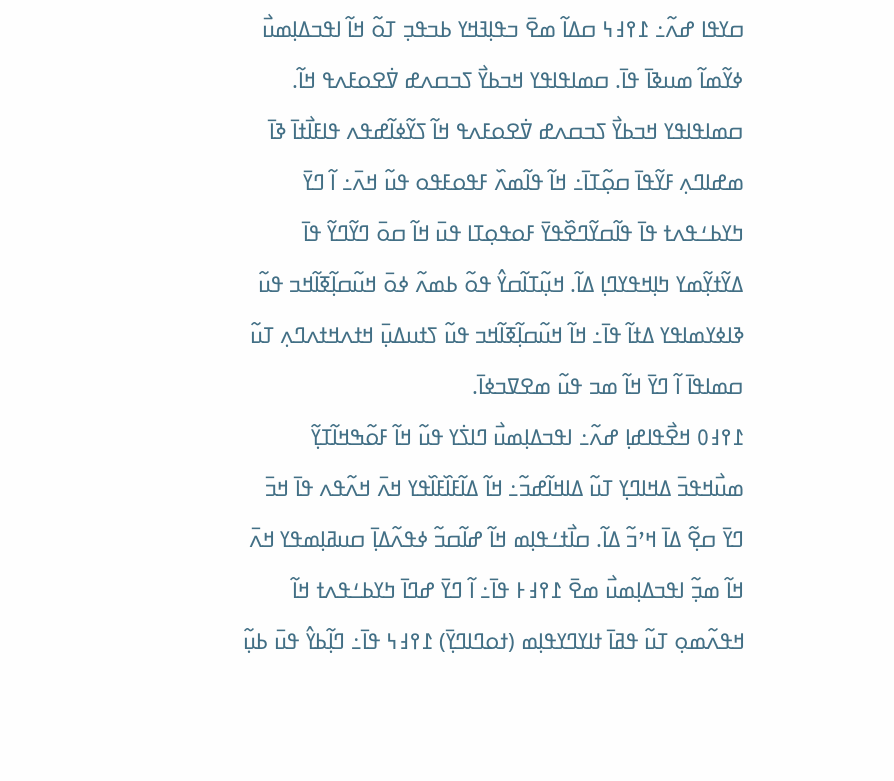ߛߌߟߊ ߝߍ߬߸ ߁߉߃߆ ߛߡߊ߬ ߘߐ߫ ߏߟߊ߲ߔߞߌ ߕߏߟߏ߲ ߠߋ߬ ߞߊ߬ ߊߟߏߡߊ߲ߘߎ߯ ߦߌ߬ߘߊ߬ ߘߎߢߊ߫ ߟߊ߫. ߛߘߊߟߊߟߌ ߞߏߕߌ߯ ߖߏߛߍߝ ߜ߭ߐߋߓߍߟ ߞߊ߬. ߛߘߊߟߊߟߌ ߞߏߕߌ߯ ߖߏߛߍߝ ߜ߭ߐߋߓߍߟ ߞߊ߬ ߖߌ߬ߦߊ߬ߝߟߍ ߟߊߓߊ߯ߙߊ߫ ߢߊ߫ ߘߝߊߣߍ߲ ߓߌ߬ߟߊ߫ ߛߋ߲߬ߠߊ߫߸ ߞߊ߬ ߟߊ߬ߘߍ߰ ߓߟߋߓߟߋ ߟߎ߬ ߞߍ߫߸ ߊ߬ ߣߌ߫ ߤߌߕߑߟߍߙ ߟߊ߫ ߟߊ߬ߛߌ߬ߣߐ߰ߟߌ߫ ߓߋߟߋ߲ߠߊ ߟߎ߫ ߞߊ߬ ߛߋ߫ ߣߌ߬ߣߌ߬ ߟߊ߫ ߡߌ߬ߙߌ߲߬ߘߌ ߤߊ߲ߞߟߌߣߊ߲ ߡߊ߬. ߞߎ߲߬ߠߊ߬ߛߌ߮ ߟߋ߬ ߕߘߍ߬ ߦߋ߫ ߞߎ߬ߛߊ߲߬ߧߊ߬ߞߏ ߟߎ߬ ߢߊߦߌߘߊߟߌ ߡߙߊ߬ ߟߊ߫߸ ߞߊ߬ ߞߎ߬ߛߊ߲߬ߧߊ߬ߞߏ ߟߎ߬ ߖߙߎߡߎ߲߫ ߞߙߍߞߙߍߣߍ߲ ߠߎ߬ ߛߘߊߟߊ߫ ߊ߬ ߣߌ߫ ߞߊ߬ ߘߏ ߟߎ߬ ߘߐߜߏߦߊ߫.
߁߉߃߀ ߞߐ߯ߟߊߝߊ߲ ߝߍ߬߸ ߊߟߏߡߊ߲ߘߎ߯ ߣߊߖ߭ߌ ߟߎ߬ ߞߊ߬ ߓߋ߬ߒߞߊ߬ߠߌ߲߬ ߘߎ߯ߞߟߏ߫ ߡߞߊߣߌ߲ ߠߎ߬ ߡߊߞߊ߬ߝߏ߬߸ ߞߊ߬ ߡߊ߬ߓߊ߰ߓߊ߰ߟߌ ߞߍ߫ ߞߍ߬ߟߍ ߟߊ߫ ߞߏ߫ ߣߌ߫ ߛߐ߲߬ ߡߊ߫ ߞߴߏ߬ ߡߊ߬. ߛߊ߯ߙߑߟߊ߲ߘ ߞߊ߬ ߝߊ߬ߛߏ߬ ߦߟߍ߬ߡߊ߲߫ ߛߎߥߊ߲ߘߟߌ ߞߍ߫ ߞߊ߬ ߘߏ߲߬ ߊߟߏߡߊ߲ߘߎ߯ ߘߐ߫ ߁߉߃߅ ߟߊ߫߸ ߊ߬ ߣߌ߫ ߝߣߊ߫ ߤߌߕߑߟߍߙ ߞߊ߬ ߞߟߍ߬ߘߋ߲ ߠߎ߬ ߟߥߊ߫ ߙߊߌߣߌߟߊ߲ߘ (ߙߋߣߊߣߌ߲߫) ߁߉߃߆ ߟߊ߫߸ ߣߊ߲߬ߕߌ߮ ߟߎ߫ ߕߎ߲߬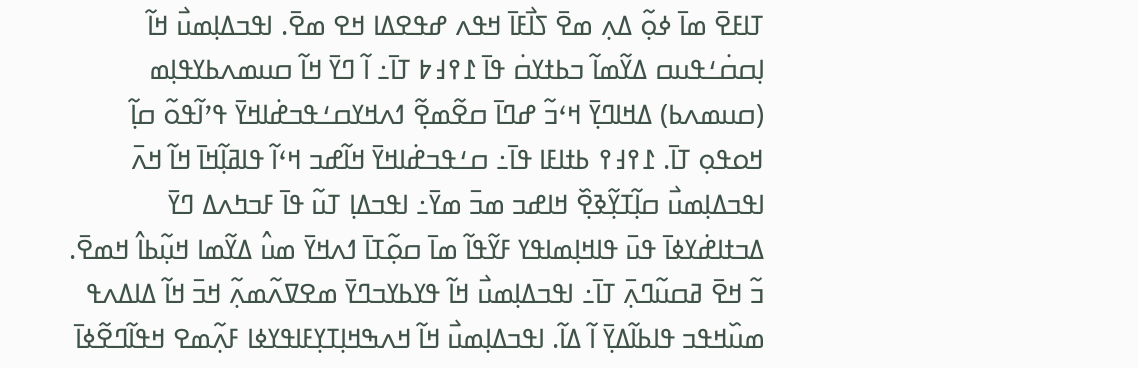ߠߊߓߐ߫ ߘߊ߫ ߦߋ߲߬ ߡߍ߲ ߘߐ߫ ߖߊ߯ߓߊ߫ ߞߟߍ ߝߟߐߡߊ ߞߐ ߘߐ߫. ߊߟߏߡߊ߲ߘߎ߯ ߞߊ߬ ߊ߲ߛߛ߭ߑߟߎߛ ߡߌ߬ߘߊ߬ ߏߕߙߌߛ߭ ߟߊ߫ ߁߉߃߈ ߠߊ߫߸ ߊ߬ ߣߌ߫ ߞߊ߬ ߛߎߘߍߕߌߟߊ߲ߘ (ߛߎߘߍߕ) ߡߞߊߣߌ߲߫ ߞߵߏ߬ ߝߣߊ߫ ߛߐ߬ߘߐ߲߬ ߗߍߞߌߛߑߟߏߝ߭ߊߞߌ߫ ߟߴߊ߬ߟߋ߬ ߛߊ߲߬ ߞߋߟߋ߲ ߠߊ߫. ߁߉߃߉ ߕߙߊߓߊ ߟߊ߫߸ ߛߑߟߏߝ߭ߊߞߌ߫ ߞߊ߬ߝߏ ߞߵߊ߬ ߟߊߥߊ߲߬ߞߊ߫ ߞߊ߬ ߞߍ߫ ߊߟߏߡߊ߲ߘߎ߯ ߛߊ߲߬ߠߌ߲߬ߢߐ߲߰ ߞߊߝߏ ߘߏ߫ ߘߌ߫߸ ߊߟߏߡߊ߲ ߠߎ߬ ߟߊ߫ ߓߏߤߍߡ ߣߌ߫ ߡߏߙߊߝ߭ߌߦߊ߫ ߟߎ߫ ߟߊߞߊ߲ߘߊߟߌ ߓߌ߬ߟߊ߬ ߘߊ߫ ߛߋ߲߬ߠߊ߫ ߗߍߞߌ߫ ߘߎ߮ ߡߌ߬ߘߊ ߞߎ߲߬ߕߊ߮ ߞߘߐ߫. ߏ߬ ߞߐ߫ ߥߛߎ߬ߣߍ߲߫ ߠߊ߫߸ ߊߟߏߡߊ߲ߘߎ߯ ߞߊ߬ ߟߌߕߌߏߣߌ߫ ߘߐߜߍ߬ߘߍ߲߬ ߞߏ߫ ߞߊ߬ ߡߊߡߍߟ ߘߎ߰ߞߟߏ ߟߊߕߊ߬ߡߌ߲߫ ߊ߬ ߡߊ߬. ߊߟߏߡߊ߲ߘߎ߯ ߞߊ߬ ߞߍߒߞߊ߲ߠߌ߲ߓߊߟߌߦߊ ߓߍ߲߬ߘߐ ߞߟߊ߬ߣߐ߬ߦߊ߫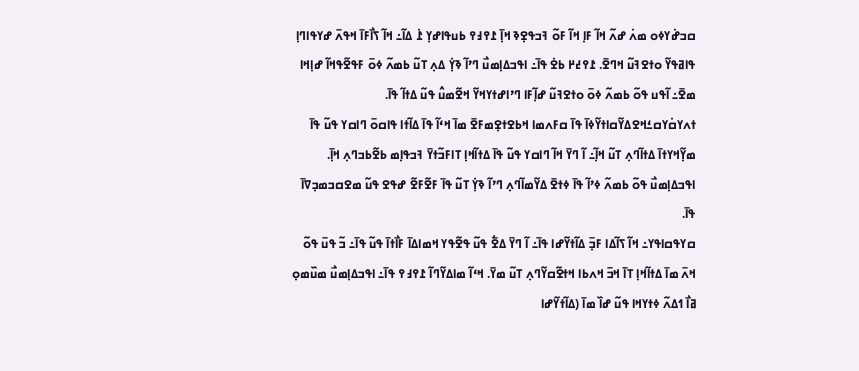ߛߏߝ߭ߌߦߋ ߘߍ߭ ߝߍ߬ ߞߊ߬ ߓߊ߲ ߞߊ߬ ߓߋ߬ ߔߏߟߐ߲ߢ ߞߊ߲߫ ߁߉߃߉ ߕߎߟߊߝߌ߲ ߁߭ ߡߊ߬߸ ߞߊ߬ ߖߊ߯ߓߊ߫ ߞߟߍ߫ ߝߌߟߊߣߊ߲ ߟߊߥߟߌ߬ ߋߙߐߔߎ߬ ߞߣߐ߫. ߁߉߄߂ ߕߐ߭ ߟߊ߫߸ ߊߟߏߡߊ߲ߘߎ߯ ߣߴߊ߬ ߢߌ߲߭ ߡߍ߲ ߠߎ߬ ߕߘߍ߬ ߦߋ߫ ߓߟߐ߬ߟߞߊ߬ ߝߊ߲ߞߊ ߘߐ߫߸ ߊ߬ߟߎ ߟߋ߬ ߕߘߍ߬ ߦߋ߫ ߋߙߐߔߎ߬ ߝߊ߲߬ߓߊ ߣߴߊߝߙߌߞߌ߬ ߞߐ߬ߘߎ߮ ߟߎ߬ ߡߙߊ߬ ߟߊ߫. ߙߍߌߛ߭ߌߛߑߞߐߡߌ߬ߛߊߙߌ߬ߦߊ߫ ߟߊ߫ ߛߓߍߘߊ ߞߕߐߙߐ߲ߘߓߐ߫ ߘߊ߫ ߞߵߊ߬ ߟߊ߫ ߡߊ߬ߙߊ ߟߊߛߋ߫ ߣߊߛߌ ߟߎ߬ ߟߊ߫ ߘߌ߲߬ߞߌߙߊ߫ ߡߙߊ߬ߣߍ߲ ߠߎ߬ ߞߊ߲߬߸ ߊ߬ ߣߌ߫ ߞߊ߬ ߣߊߛߌ ߟߎ߬ ߟߊ߫ ߡߙߊ߬ߞߊ߲ ߠߊߓߏ߬ߙߌ߫ ߔߏߟߊ߲ߘ ߕߐ߬ߕߏߣߍ߲ ߞߊ߲߫. ߊߟߏߡߊ߲ߘߎ߯ ߟߋ߬ ߕߘߍ߬ ߦߴߊ߬ ߟߊ߫ ߦߙߐ߫ ߡߌ߬ߘߊ߬ߣߍ߲ ߣߴߊ߬ ߢߌ߲߭ ߠߎ߬ ߟߊ߫ ߓߐ߬ߓߐ߬ ߝߟߐ ߟߎ߬ ߘߐߛߏߘߏ߲ߜߊ߫ ߟߊ߫.
ߛߌߟߛߊߟߌ߸ ߞߊ߬ ߖߊ߬ߡߊ ߓߏ߲߫ ߡߊ߬ߙߌ߬ߝߊ ߟߊ߫߸ ߊ߬ ߣߌ߫ ߡߐ߱ ߟߎ߬ ߟߐ߬ߟߌ ߞߘߊߡߊ߫ ߓߊ߯ߙߊ߫ ߟߎ߬ ߟߊ߫߸ ߏ߬ ߟߎ߫ ߟߋ߬ ߞߍ߫ ߘߊ߫ ߡߙߊ߬ߞߊ߲ ߠߊ߫ ߞߏ߫ ߞߍߕߊ ߞߙߐ߬ߛߌ߬ߣߍ߲ ߠߎ߬ ߘߌ߫. ߞߵߊ߬ ߘߊߡߌ߬ߣߊ߬ ߁߉߃߉ ߟߊ߫߸ ߊߟߏߡߊ߲ߘߎ߯ ߘߎ߰ߘߋ߲ ߥߊ߯ ߗߡߍ߬ ߦߙߌߞߊ ߟߎ߬ ߝߊ߰ ߘߊ߫ (ߡߊ߬ߙߌ߬ߝߊ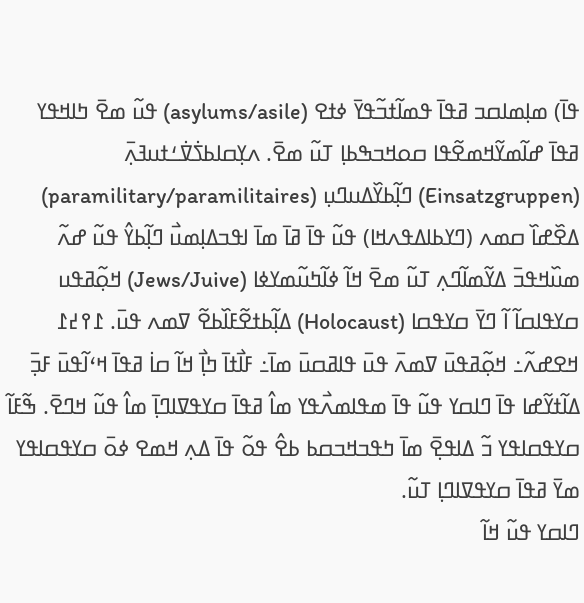ߟߊ߫) ߘߊ߲ߘߊߛߏ ߥߟߊ߫ ߟߘߊ߬ߙߏ߬ߟߌ߫ ߦߙߐ (asylums/asile) ߟߎ߬ ߘߐ߫ ߤߊߞߟߌ ߥߟߊ߫ ߝߊ߬ߘߌ߬ߞߘߐ߬ߟߊ ߛߋߞߏߒߕߊ߲ ߠߎ߬ ߘߐ߫. ߍߌ߲ߛߊߕߖ߭ߜ߭ߑߙߎߔߍ߲߫ (Einsatzgruppen) ߣߊ߲߬ߕߌ߰ߡߎߣߎ߲ (paramilitary/paramilitaires) ߡߐ߰ߝߊ߰ ߛߘߍ (ߣߌߕߊߡߟߍߞߊ) ߟߎ߬ ߟߊ߫ ߥߊ߫ ߘߊ߫ ߊߟߏߡߊ߲ߘߎ߯ ߣߊ߲߬ߕߌ߮ ߟߎ߬ ߝߍ߬ ߘߎ߰ߞߟߏ߫ ߡߌ߬ߘߊ߬ߣߍ߲ ߠߎ߬ ߘߐ߫ ߞߊ߬ ߦߊ߬ߤߎ߬ߘߌߦߊ (Jews/Juive) ߞߋ߲߬ߥߟߎ ߛߌߟߊߛߊ߬ ߊ߬ ߣߌ߫ ߛߌߟߛߊ (Holocaust) ߡߊ߲߬ߕߙߐ߬ߓߊ߰ߕߐ߬ ߜߘߍ ߟߎ߫. ߁߉߄߁ ߞߐߝߍ߬߸ ߞߋ߲߬ߥߟߎ߫ ߜߘߍ߫ ߟߎ߫ ߟߊߥߛߎ߫ ߘߊ߫߸ ߓߊ߯ߙߊ߫ ߤߊ߲߯ ߞߊ߬ ߛߊ߭ ߥߟߊ߫ ߞߵߊ߬ߟߎ߫ ߓߏ߲߫ ߡߊ߬ߙߌ߬ߝߊ ߟߊ߫ ߣߊߛߌ ߟߎ߬ ߟߊ߫ ߘߟߊߘߍ߯ߟߌ ߘߊ߮ ߥߟߊ߫ ߛߌߟߜߊߣߊ߲߫ ߘߊ߮ ߟߎ߬ ߞߣߐ߫. ߒ߬ߓߊ߬ ߛߌߟߛߊߟߌ ߏ߬ ߡߊߟߐ߲߫ ߘߊ߫ ߤߟߏߞߏߛߕ ߕߐ߮ ߟߋ߬ ߟߊ߫ ߡߍ߲ ߞߘߐ ߦߋ߫ ߛߌߟߛߊߟߌ ߘߌ߫ ߥߟߊ߫ ߛߌߟߜߊߣߊ߲ ߠߎ߬.
ߣߊߛߌ ߟߎ߬ ߞߊ߬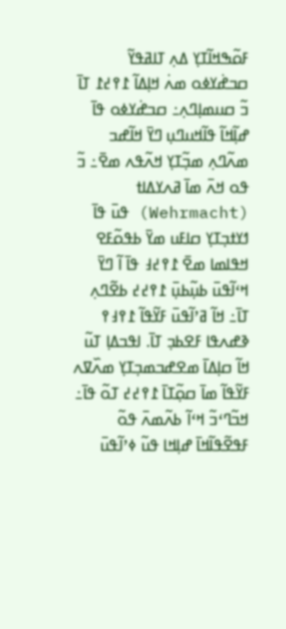ߓߋ߬ߒߞߊ߬ߠߌ߲ ߡߍ߲ ߠߊߥߟߌ߬ ߛߏߝ߭ߌߦߋ ߘߍ߭ ߞߊ߲ߡߊ߬ ߁߉߄߁ ߠߊ߫ ߏ߬ ߛߎߘߊ߲ߣߍ߲߸ ߛߏߝ߭ߌߦߋ ߟߊ߫ ߝߊ߲߬ߞߊ߬ ߟߊ߬ߞߎߣߎ߲ ߣߌ߫ ߞߊ߬ߝߏ ߘߍ߬ߣߍ߲ ߘߏ߲߬ߠߌ߲ ߞߍ߬ߟߍ ߘߐ߫߸ ߏ߬ ߟߋ ߞߍ߫ ߘߊ߫ ߥߍߌߡߊߙ (Wehrmacht) ߟߎ߫ ߟߊ߫ ߗߌߙߏ߲ߠߌ߲ ߛߊߓߎ ߘߌ߫ ߕߟߋ߬ߓߐ ߞߟߊߘߊ ߘߐ߫ ߁߉߄߃ ߟߊ߫ ߊ߬ ߣߌ߫ ߞߵߊ߬ߟߎ߫ ߕߎ߲߬ߕߎ߲߫ ߁߉߄߄ ߕߐ߬ߣߍ߲ ߠߊ߫߸ ߞߊ߬ ߥߴߊ߬ߟߎ߫ ߓߌ߬ߟߊ߬ ߁߉߃߉ ߢߝߍߟߊ ߓߐߕߏ߲ ߠߊ߫. ߊߟߏߡߊ߲ ߠߎ߬ ߞߊ߬ ߛߊ߲ߡߊ߫ ߘߐߝߏߘߏ߲ߠߌ߲ ߘߍ߰ߜߍ ߓߌ߬ߟߊ߬ ߘߊ߫ ߛߋ߲߬ߠߊ߫ ߁߉߄߄ ߠߋ߬ ߟߊ߫߸ ߞߏ߬ߣߵߏ߬ ߞߵߊ߬ ߕߍ߬ߘߍ߫ ߟߋ߬ ߓߟߐ߬ߟߊ߬ߞߊ߫ ߝߊ߲ߞߊ ߟߎ߬ ߦߴߊ߬ߟߎ߫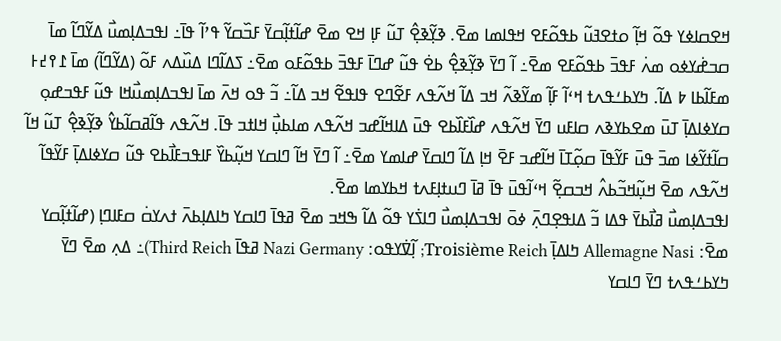ߞߐߛߊߦߌ ߟߋ߬ ߞߊ߲߬ ߋߙߐߔߎ߬ ߕߟߋ߬ߓߐ ߞߟߊߘߊ ߘߐ߫. ߢߌ߲߬ߢߐ߲߮ ߠߎ߬ ߓߊ߲ ߞߐ ߘߐ߫ ߝߊ߬ߙߊ߲߬ߛߌ߫ ߓߏ߰ߛߌ߬ ߟߴߊ߬ ߟߊ߫߸ ߊߟߏߡߊ߲ߘߎ߯ ߡߌ߬ߣߊ߬ ߘߊ߫ ߛߏߝ߭ߌߦߋ ߘߍ߭ ߓߟߏ߫ ߕߟߋ߬ߓߐ ߘߐ߫߸ ߊ߬ ߣߌ߫ ߢߌ߲߬ߢߐ߲߮ ߕߐ߭ ߟߎ߬ ߝߣߊ߫ ߓߟߏ߫ ߕߟߋ߬ߓߋ ߘߐ߫߸ ߖߡߊ߬ߣߊ ߡߎ߰ߡߍ ߓߋ߬ (ߡߌ߬ߣߊ߬) ߘߊ߫ ߁߉߄߅ ߘߓߊ߬ߕߊ ߈ ߡߊ߬. ߤߌߕߑߟߍߙ ߞߵߊ߬ ߓߊ߲߬ ߘߌ߬ߢߍ߬ ߞߏ ߡߊ߬ ߞߍ߬ߟߍ ߓߐ߬ߣߐ ߟߊߟߐ߬ ߞߏ ߡߊ߬߸ ߏ߬ ߟߋ ߞߍ߫ ߘߊ߫ ߊߟߏߡߊ߲ߘߎ߯ߞߊ ߟߎ߬ ߓߟߏߝߋ߲ ߛߌߦߊߡߊ߲߫ ߠߎ߫ ߘߐߕߌߢߍ ߛߊߓߎ ߣߌ߫ ߞߍ߬ߟߍ ߝߊ߰ߓߊ߰ߕߐ ߟߎ߫ ߡߊߞߊ߬ߝߏ ߞߍ߬ߟߍ ߘߊߕߎ߲߯ ߞߊߙߏ ߟߊ߫. ߞߍ߬ߟߍ ߟߊ߬ߥߛߊ߬ߕߌ߮ ߢߌ߲߬ߢߐ߲߮ ߠߎ߬ ߞߊ߬ ߛߊ߬ߙߌ߬ߦߊ ߘߏ߫ ߟߎ߫ ߓߌ߬ߟߊ߫ ߛߋ߲߬ߠߊ߫ ߞߊ߬ߝߏ ߓߐ߫ ߞߊ߲ ߡߊ߬ ߣߊߛߌ߫ ߝߊߘߌ ߘߐ߫߸ ߊ߬ ߣߌ߫ ߞߊ߬ ߣߊߛߌ ߞߎ߲߬ߕߌ߰ ߓߊߟߏߓߊ߯ߕߐ ߟߎ߬ ߛߌߦߊߡߊ߲߫ ߓߌ߬ߟߊ߬ ߞߍ߬ߟߍ ߘߐ߫ ߞߎ߲߬ߞߏ߬ߕߍ߮ ߞߏߛߐ߲߬ ߞߵߊ߬ߟߎ߫ ߟߊ߫ ߥߊ߫ ߣߎߙߊ߲ߓߍߙ ߞߕߌߘߊ ߘߐ߫.
ߊߟߏߡߊ߲ߘߎ߯ ߥߊ߯ߕߌ߫ ߟߡߊ ߏ߬ ߡߊߟߐ߲ߣߍ߲߫ ߦߋ߫ ߊߟߏߡߊ߲ߘߎ߯ ߣߊߖ߭ߌ ߟߋ߬ ߡߊ߬ ߒߞߏ ߘߐ߫ ߥߟߊ߫ ߣߊߛߌ ߤߊߡߊ߲ߕߍ߫ ߙߍߌߛ߭ ߛߓߊߣߊ߲ (ߝߊ߬ߙߊ߲߬ߛߌ ߘߐ߫: Allemagne Nasi ߤߊߡߊ߲߫ Troisième Reich; ߊ߲߬ߜ߭ߌߟߋ: Nazi Germany ߥߟߊ߫ Third Reich)߸ ߡߍ߲ ߘߐ߫ ߣߌ߫ ߤߌߕߑߟߍߙ ߣߌ߫ ߣߊߛߌ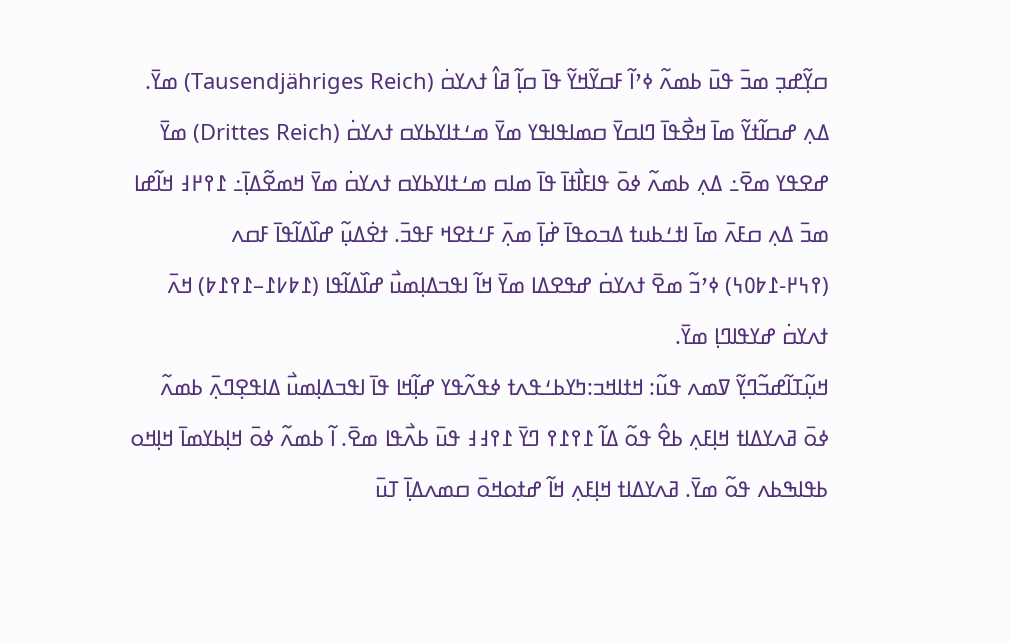ߛߌ߲߬ߝߏ߲ ߘߏ߫ ߟߎ߫ ߕߘߍ߬ ߦߴߊ߬ ߓߛߌ߬ߞߌ߬ ߟߊ߫ ߛߊ߲߬ ߥߊ߮ ߙߍߌߛ߭ (Tausendjähriges Reich) ߘߌ߫. ߡߍ߲ ߝߛߊ߬ߙߌ߬ ߘߊ߫ ߞߐ߯ߟߊ߫ ߣߊߛߌ߫ ߛߘߊߟߊߟߌ ߘߌ߫ ߘߑߙߊߌߕߌߛ ߙߍߌߛ߭ (Drittes Reich) ߘߌ߫ ߝߐߟߌ ߘߐ߫߸ ߡߍ߲ ߕߘߍ߬ ߦߋ߫ ߟߊߓߊ߯ߙߊ߫ ߟߊ߫ ߘߊߛ ߘߑߙߊߌߕߌߛ ߙߍߌߛ߭ ߘߌ߫ ߞߘߐ߬ߡߊ߲߫߸ ߁߉߂߃ ߞߊ߬ߝߊ ߘߏ߫ ߡߍ߲ ߛߓߍ߫ ߘߊ߫ ߊߙߑߕߎߙ ߡߏߋߟߊ߫ ߝ߭ߊ߲߫ ߘߍ߲߫ ߓߑߙߐߞ ߓߟߏ߫. ߙߐ߭ߡߎ߲߬ ߝߊ߰ߡߊ߬ߟߊ߫ ߓߛߍ (߉߆߂-߁߈߀߆) ߦߴߏ߬ ߘߐ߫ ߙߍߌߛ߭ ߝߟߐߡߊ ߘߌ߫ ߞߊ߬ ߊߟߏߡߊ߲ߘߎ߯ ߝߊ߰ߡߊ߬ߟߊ (߁߈߇߁–߁߉߁߈) ߞߍ߫ ߙߍߌߛ߭ ߝߌߟߊߣߊ߲ ߘߌ߫.
ߞߎ߲߬ߠߊ߬ߝߏ߬ߣߌ߲߬ ߜߘߍ ߟߎ߬: ߞߙߊߞߏ:ߤߌߕߑߟߍߙ ߦߟߍ߬ߟߌ ߝߊ߲߬ߞߊ ߟߊ߫ ߊߟߏߡߊ߲ߘߎ߯ ߡߊߟߐ߲ߣߍ߲߫ ߕߘߍ߬ ߦߋ߫ ߥߍߌߡߊߙ ߞߊ߲ߓߍ߲ ߕߐ߮ ߟߋ߬ ߡߊ߬ ߁߉߁߉ ߣߌ߫ ߁߉߃߃ ߟߎ߫ ߕߍ߯ߟߊ ߘߐ߫. ߊ߬ ߕߘߍ߬ ߦߋ߫ ߞߊ߲ߕߌߘߊ߫ ߞߊ߲ߞߋ ߕߟߊߒߕߍ ߟߋ߬ ߘߌ߫. ߥߍߌߡߊߙ ߞߊ߲ߓߍ߲ ߞߊ߬ ߝߙߋߞߋ߫ ߛߘߍߡߊ߲߫ ߠߎ߫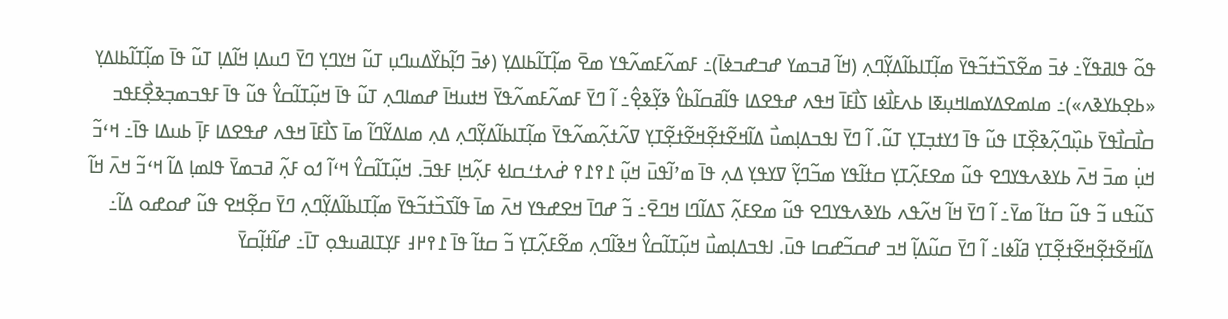ߟߋ߬ ߟߊߥߟߌ߬߸ ߦߏ߫ ߘߐ߬ߖߏ߰ߙߏ߬ߟߌ߫ ߘߊ߲߬ߠߊߕߊ߬ߡߌ߲߬ߣߍ߲ (ߞߊ߬ ߥߏߘߌ ߝߏߝߏߦߊ߫)߸ ߓߘߍ߬ߓߘߍ߬ߟߌ ߘߐ߫ ߘߊ߲߬ߠߊ߬ߕߊߡߌ߲ (ߦߏ߫ ߣߊ߲߬ߕߌ߰ߡߎߣߎ߲ ߠߎ߬ ߞߌߣߌ߲ ߣߌ߫ ߣߎߡߊ߲ ߞߊ߬ߡߊ߲ ߠߎ߬ ߟߊ߫ ߘߊ߲߬ߠߊ߬ߕߊߡߌ߲ «ߕߐ߲ߕߌߢߍ»)߸ ߘߊߘߐߡߌߘߊߞߎ߲ߧߊ ߕߍߓߊ߯ߦߊ ߖߊ߯ߓߊ߫ ߞߟߍ ߝߟߐߡߊ ߟߊ߬ߥߛߊ߬ߕߌ߮ ߢߌ߲߬ߢߐ߲߮߸ ߊ߬ ߣߌ߫ ߓߘߍ߬ߓߘߍ߬ߟߌ߫ ߞߙߎߞߊ߫ ߝߘߊߣߍ߲ ߠߎ߬ ߟߊ߫ ߞߎ߲߬ߠߊ߬ߛߌ߮ ߟߎ߬ ߟߊ߫ ߓߟߏߘߏ߲ߢߐ߲߯ߓߟߏ ߛߊ߯ߛߊ߯ߟߌ߫ ߕߎ߲߰ߣߍ߲߬ߢߐ߲߰ߠߊ ߟߎ߬ ߟߊ߫ ߗߌߙߏ߲ߠߌ߲ ߠߎ߬. ߊ߬ ߣߌ߫ ߊߟߏߡߊ߲ߘߎ߯ ߡߊ߬ߞߐ߬ߙߐ߲߬ߞߐ߬ߙߐ߲߬ߠߌ߲ ߜߍ߬ߙߍ߲߬ߘߍ߬ߟߌ߫ ߘߊ߲߬ߠߊߕߊ߬ߡߌ߲߬ߣߍ߲ ߡߍ߲ ߘߊߡߌ߬ߣߊ߬ ߘߊ߫ ߖߊ߯ߓߊ߫ ߞߟߍ ߝߟߐߡߊ ߓߊ߲߫ ߕߎߡߊ ߟߊ߫߸ ߞߵߏ߬ ߞߎ߲߭ ߘߏ߫ ߞߍ߫ ߕߌߢߍߟߌߣߐ ߟߎ߬ ߘߐߓߍ߲߬ߠߌ߲ ߛߙߊ߬ߟߌ ߘߏ߬ߣߌ߲߬ ߜߌߟߌ߲ ߡߍ߲ ߟߊ߫ ߘߴߊ߬ߟߎ߫ ߞߎ߲߬ ߁߉߁߉ ߝ߭ߍߙߑߛߊߦ ߓߍ߲߬ߞߊ߲ ߓߟߏ߫. ߞߎ߲߬ߠߊ߬ߛߌ߮ ߞߵߊ߬ ߗߋ ߓߍ߲߬ ߥߏߘߌ߫ ߟߊߘߊ߲ ߡߊ߬ ߞߵߏ߬ ߞߍ߫ ߞߊ߬ ߖߎ߬ߟߎ ߏ߬ ߟߎ߬ ߛߙߊ߬ ߘߌ߫߸ ߊ߬ ߣߌ߫ ߞߊ߬ ߞߍ߬ߟߍ ߕߌߢߍߟߌߣߐ ߟߎ߬ ߘߐߓߍ߲߬ ߖߡߊ߬ߣߊ ߞߣߐ߫߸ ߏ߬ ߝߣߊ߫ ߞߐߝߟߌ ߞߍ߫ ߘߊ߫ ߟߊ߬ߖߏ߰ߙߏ߬ߟߌ߫ ߘߊ߲߬ߠߊߕߊ߬ߡߌ߲߬ߣߍ߲ ߣߌ߫ ߛߐ߲߬ߞߐ ߟߎ߬ ߝߋߝߋ ߡߊ߬߸ ߡߊ߬ߞߐ߬ߙߐ߲߬ߞߐ߬ߙߐ߲߬ߠߌ߲ ߥߊ߬ߦߊ߸ ߊ߬ ߣߌ߫ ߛߎ߬ߡߊ߲߬ ߞߏ ߝߛߏ߬ߝߛߊ ߟߎ߫. ߊߟߏߡߊ߲ߘߎ߯ ߞߎ߲߬ߠߊ߬ߛߌ߮ ߞߢߊ߬ߣߍ߲ ߘߐ߬ߓߍ߲߬ߠߌ߲ ߏ߬ ߛߙߊ߬ ߟߊ߫ ߁߉߂߃ ߓߌ߲ߠߊߥߎߟߋ߲ ߠߊ߫߸ ߝߊ߬ߙߊ߲߬ߛߌ߫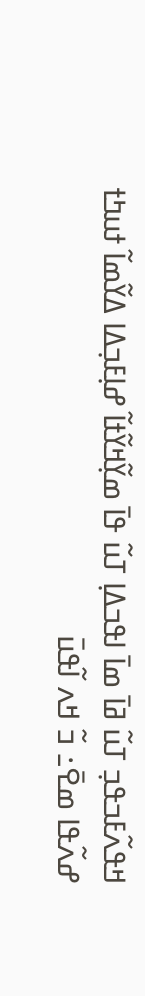ߞߟߍ߬ߓߏߟߏ߲ ߠߎ߬ ߥߊ߫ ߘߊ߫ ߊߟߏߡߊ߲ ߠߎ߬ ߟߊ߫ ߘߌ߲߬ߞߌ߬ߙߊ߬ ߝߊ߲ߓߏ߲ߡߊ ߡߌ߬ߘߊ߬ ߙߎߤߙ ߝߍ߬ߟߊ ߘߐ߫߸ ߏ߬ ߞߍ ߊ߬ߟߎ߫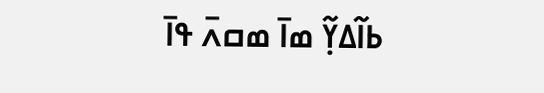ߕߊ߬ߡߌ߲߬ ߘߊ߫ ߘߛߍ߫ ߟߊ߫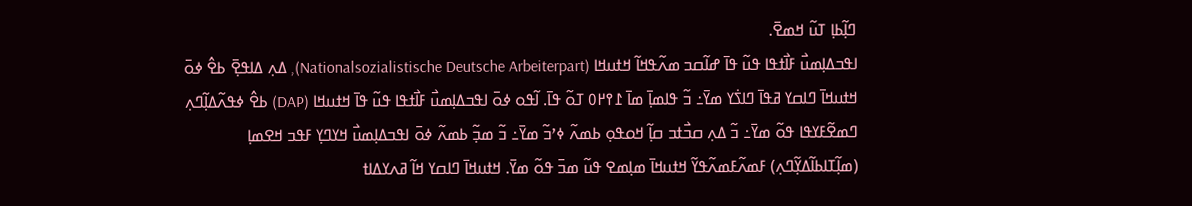ߣߊ߲߬ߕߊ߲ ߠߎ߬ ߞߘߐ߫.
ߊߟߏߡߊ߲ߘߎ߯ ߓߊ߯ߙߟߊ ߟߎ߬ ߟߊ߫ ߝߊ߬ߛߏ ߘߍ߬ߟߞߊ߬ ߞߙߎߞߊ (Nationalsozialistische Deutsche Arbeiterpart), ߡߍ߲ ߡߊߟߐ߲߫ ߕߐ߮ ߦߋ߫ ߞߙߎߞߊ߫ ߣߊߛߌ ߥߟߊ߫ ߣߊߖ߭ߌ ߘߌ߫߸ ߏ߬ ߟߊߘߊ߲߫ ߘߊ߫ ߁߉߂߀ ߠߋ߬ ߟߊ߫. ߊ߬ߟߋ ߦߋ߫ ߊߟߏߡߊ߲ߘߎ߯ ߓߊ߯ߙߟߊ ߟߎ߬ ߟߊ߫ ߞߙߎߞߊ (DAP) ߕߐ߮ ߦߟߍ߬ߡߊ߲߬ߣߍ߲ ߣߘߐ߬ߓߌߟߊ ߟߋ߬ ߘߌ߫߸ ߏ߬ ߡߍ߲ ߛߏ߯ߙߏ ߛߊ߲߬ ߞߋߟߋ߲ ߕߘߍ߬ ߦߴߏ߬ ߘߌ߫߸ ߏ߬ ߘߏ߲߬ ߕߘߍ߬ ߦߋ߫ ߊߟߏߡߊ߲ߘߎ߯ ߞߌߣߌ߲ ߓߟߏ ߞߐߘߊ߲ (ߘߊ߲߬ߠߊߕߊ߬ߡߌ߲߬ߣߍ߲) ߓߘߍ߬ߓߘߍ߬ߟߌ߬ ߞߙߎߞߊ߫ ߘߊ߲ߘߐ ߟߎ߬ ߘߏ߫ ߟߋ߬ ߘߌ߫. ߞߙߎߞߊ߫ ߣߊߛߌ ߞߊ߬ ߥߍߌߡߊߙ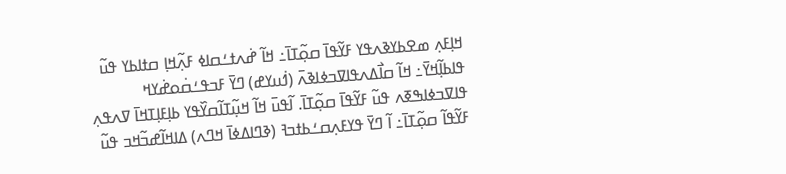ߞߊ߲ߓߍ߲ ߘߐߕߌߢߍߟߌ ߓߌ߬ߟߊ߫ ߛߋ߲߬ߠߊ߫߸ ߞߊ߬ ߝ߭ߍߙߑߛߊߦ ߓߍ߲߬ߞߊ߲ ߛߙߊߕߌ ߟߎ߬ ߟߊߕߊ߲߬ߞߌ߫߸ ߞߊ߬ ߛߊ߯ߡߍߟߊߜߏߦߊߢߍ߫ (ߗ߭ߎߌߝ) ߣߌ߫ ߓߏߟߑߛ߭ߋߝ߭ߌߞ ߟߊߜߏߦߊߒߧߍ ߟߎ߬ ߓߌ߬ߟߊ߫ ߛߋ߲߬ߠߊ߫. ߊ߬ߟߎ߫ ߞߊ߬ ߞߎ߲߬ߠߊ߬ߛߌ߰ߟߌ ߕߊ߲ߓߊ߲ߠߞߊ߫ ߜߍߟߍ߲ ߓߌ߬ߟߊ߬ ߛߋ߲߬ߠߊ߫߸ ߊ߬ ߣߌ߫ ߟߌߓߍ߲ߛߑߕߙߏߔ (ߢߣߊߡߦߊ߫ ߞߣߍ) ߡߊߞߊ߬ߝߏ߬ߞߏ ߟߎ߬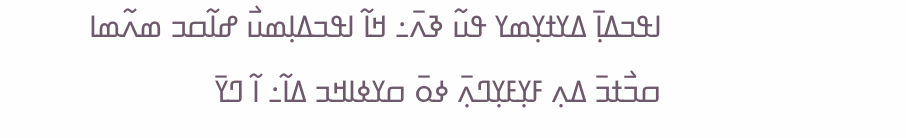ߊߟߏߡߊ߲߫ ߡߌߙߌ߲ߘߌ ߟߎ߬ ߢߍ߫߸ ߞߊ߬ ߊߟߏߡߊ߲ߘߎ߯ ߝߊ߬ߛߏ ߘߍ߬ߘߊ ߛߏ߯ߙߏ߫ ߡߍ߲ ߓߌ߲ߓߌ߲ߣߍ߲߫ ߦߋ߫ ߛߌߦߊߞߏ ߡߊ߬߸ ߊ߬ ߣߌ߫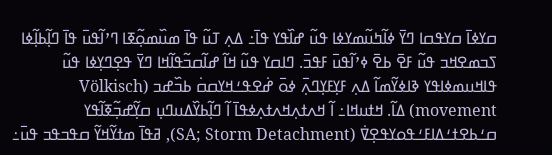ߛߌߦߊ߫ ߛߌߟߛߊ ߣߌ߫ ߦߊ߬ߤߎ߬ߘߌߦߊ ߟߎ߬ ߝߊ߰ߟߌ ߟߊ߫߸ ߡߍ߲ ߠߎ߬ ߟߊ߫ ߘߎ߰ߘߋ߲߬ߧߊ ߣߴߊ߬ߟߎ߫ ߟߊ߫ ߣߊ߲߬ߕߊ߲߬ߦߊ ߖߏߘߐߞߏ ߟߎ߬ ߓߐ߫ ߕߐ߫ ߦߴߊ߬ߟߎ߫ ߓߟߏ߫. ߣߊߛߌ ߟߎ߬ ߞߊ߬ ߝߊ߬ߛߏ߬ߟߊ߬ߞߊ ߣߌ߫ ߟߐ߲ߣߌ߲ߦߊ ߟߎ߬ ߟߊߞߎߘߦߊߟߌ ߢߊߦߌ߬ߘߊ߬ ߡߍ߲ ߓߌ߲ߓߌ߲ߣߍ߲߫ ߦߋ߫ ߝ߭ߐߟߑߞߌߛߛ߭ ߕߏ߰ߝߏ (Völkisch movement) ߡߊ߬. ߞߙߎߞߊ߸ ߊ߬ ߞߍߙߍ߲ߞߍߙߍ߲ߦߟߊ߫ ߊ߬ ߣߊ߲߬ߕߌ߰ߡߎߣߎ߲ ߛߌ߲߬ߝߏ߲߬ߧߊ߬ߟߌ ߛߑߕߐߙߑߡߊߓߑߟߋߌߟߐ߲ߜ߭ (SA; Storm Detachment), ߥߟߊ߫ ߘߙߌ߬ߞߌ߬ ߛߟߏߟߏ ߟߎ߫߸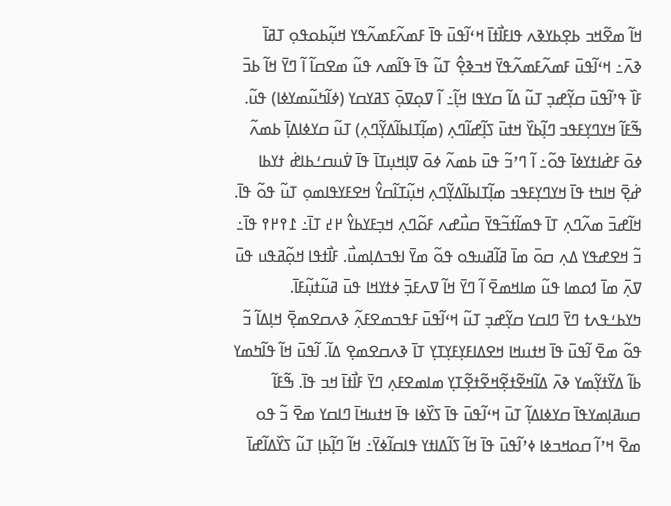ߞߊ߬ ߘߐ߬ߞߏ ߕߐ߲ߕߌߢߍ ߟߊߓߊ߯ߙߊ߫ ߞߵߊ߬ߟߎ߫ ߟߊ߫ ߓߘߍ߬ߓߘߍ߬ߟߌ ߞߎ߲߬ߕߋߟߋ߲ ߠߥߊ߫ ߢߍ߫߸ ߞߵߊ߬ߟߎ߫ ߓߘߍ߬ߓߘߍ߬ߟߌ߫ ߞߏߢߐ߲߮ ߠߎ߬ ߟߊ߫ ߟߊ߬ߘߍ ߟߎ߬ ߘߐߛߊ߬ ߊ߬ ߣߌ߫ ߞߊ߬ ߕߏ߫ ߓߊ߰ ߟߴߊ߬ߟߎ߫ ߛߌ߲߬ߝߏ߲ ߠߎ߬ ߡߊ߬ ߛߌߟߊ ߞߊ߲߬߸ ߊ߬ ߜߋ߲ߜߋ߲߫ ߖߥߌߛߌ (ߦߊ߬ߤߎ߬ߘߌߦߊ) ߟߎ߬. ߒ߬ߓߊ߬ ߞߌߣߌ߲ߓߟߏ ߣߊ߲߬ߕߌ߰ ߞߙߎ߫ ߖߊ߲߬ߝߊ߬ߣߍ߲ (ߘߊ߲߬ߠߊߕߊ߬ߡߌ߲߬ߣߍ߲) ߠߎ߬ ߛߌߦߊߡߊ߲߫ ߕߘߍ߬ ߦߋ߫ ߓߝ߭ߊߙߌߦߊ߫ ߟߋ߬߸ ߊ߬ ߣߴߏ߬ ߟߎ߫ ߕߘߍ߬ ߦߋ߫ ߜߊ߲ߞߎ߲ߠߊ߫ ߟߊ߫ ߜ߭ߎߛߑߕߊߝ߭ ߙߌߕߊ ߝ߭ߐ߲߫ ߞߊߤߙ ߟߊ߫ ߞߌߣߌ߲ߓߟߏ ߘߊ߲߬ߠߊߕߊ߬ߡߌ߲߬ߣߍ߲ ߞߎ߲߬ߠߊ߬ߛߌ߮ ߞߐߓߌߟߊߘߋ߲ ߠߎ߬ ߟߋ߬ ߟߊ߫.
ߞߊ߬ߝߏ߫ ߘߍ߬ߣߍ߲ ߠߊ߫ ߟߘߊ߬ߙߏ߬ߟߌ߫ ߛߎ߯ߝߍ ߓߋ߬ߣߍ߲ ߞߏ߲ߓߌߕߌ߮ ߂߄ ߠߊ߫߸ ߁߉߂߉ ߟߊ߫߸ ߏ߬ ߞߐߝߟߌ ߡߍ߲ ߛߋ߫ ߘߊ߫ ߥߊ߬ߥߎߟߋ ߟߋ߬ ߘߌ߫ ߊߟߏߡߊ߲ߘߎ߯. ߓߊ߯ߙߟߊ ߞߋ߲߬ߥߟߎ ߟߎ߫ ߜߍ߲߫ ߘߊ߫ ߗߋߘߊ ߟߎ߬ ߘߊߞߘߐ߫ ߊ߬ ߣߌ߫ ߞߊ߬ ߜߍߓߏ߲߫ ߦߙߌߞߊ ߟߎ߫ ߥߎ߬ߙߎ߲߬ߓߊ߫. ߤߌߕߑߟߍߙ ߣߌ߫ ߣߊߛߌ ߛߌ߲߬ߝߏ߲ ߠߎ߬ ߞߵߊ߬ߟߎ߫ ߓߟߏߘߐߓߍ߲߬ ߢߍߛߐߘߐ߲߫ ߞߊ߲ߡߊ߬ ߏ߬ ߟߋ߬ ߘߐ߫ ߊ߬ߟߎ߫ ߟߊ߫ ߞߙߎߞߊ ߞߐߡߊߓߌ߲ߓߌ߲ߠߌ߲ ߠߊ߫ ߢߍߛߐߘߐ߲ ߡߊ߬. ߊ߬ߟߎ߫ ߞߊ߬ ߟߊ߬ߤߘߌ ߕߊ߬ ߡߌ߬ߙߌ߲߬ߘߌ ߢߍ߫ ߡߊ߬ߞߐ߬ߙߐ߲߬ߞߐ߬ߙߐ߲߬ߠߌ߲ ߘߊߘߐߓߍ߲ ߣߌ߫ ߓߊ߯ߙߊ߫ ߞߏ ߟߊ߫. ߒ߬ߓߊ߬ ߛߎߥߊ߲ߘߌߟߊ߫ ߛߌߦߊߡߊ߲߬ ߠߎ߫ ߞߵߊ߬ߟߎ߫ ߟߊ߫ ߖߌ߰ߦߊ ߟߊ߫ ߞߙߎߞߊ߫ ߣߊߛߌ ߘߐ߫ ߏ߬ ߟߋ ߘߐ߫ ߞߴߊ߬ ߛߋߞߏߦߊ ߦߴߊ߬ߟߎ߫ ߟߊ߫ ߞߊ߬ ߖߊ߬ߡߊߙߌ ߟߊߛߊ߬ߦߌ߫߸ ߞߊ߬ ߣߊ߲߬ߕߊ߲ ߠߎ߬ ߖߌ߰ߡߊ߬ߝߊ߫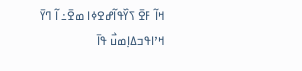ߞߊ߬ ߓߐ߫ ߖߌ߰ߟߊ߬ߝߐߦߊ ߘߐ߫߸ ߊ߬ ߣߌ߫ ߞߴߊߟߏߡߊ߲ߘߎ߯ ߟߊ߫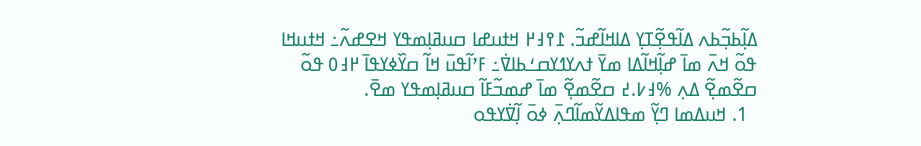ߡߊ߲߬ߕߏ߲߬ߕߍ ߡߊ߬ߟߐ߲߬ߠߌ߲ ߡߊߞߊ߬ߝߏ߬. ߁߉߃߂ ߞߙߎߝߊ ߛߎߥߊ߲ߘߟߌ ߞߐߝߍ߬߸ ߞߙߎߞߊ ߟߋ߬ ߞߍ߫ ߘߊ߫ ߝߊ߲߬ߞߊ߬ߡߊ ߘߌ߫ ߙߍߌߗߌߛߑߕߊߜ߭߸ ߓߴߊ߬ߟߎ߫ ߞߊ߬ ߛߌ߰ߦߌߟߊ߫ ߂߃߀ ߟߋ߬ ߛߐ߬ߘߐ߲߬ ߡߍ߲ %߃߇.߄ ߛߐ߬ߘߐ߲߬ ߘߊ߫ ߝߘߏ߬ߓߊ߬ ߛߎߥߊ߲ߘߟߌ ߘߐ߫.
  1. ߞߎߡߘߊ ߣߌ߲߬ ߘߟߊߡߌ߬ߘߊ߬ߣߍ߲߫ ߦߋ߫ ߊ߲߬ߜ߭ߌߟߋ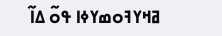ߥߞߌߔߋߘߌߦߊ ߟߋ߬ ߡߊ߬